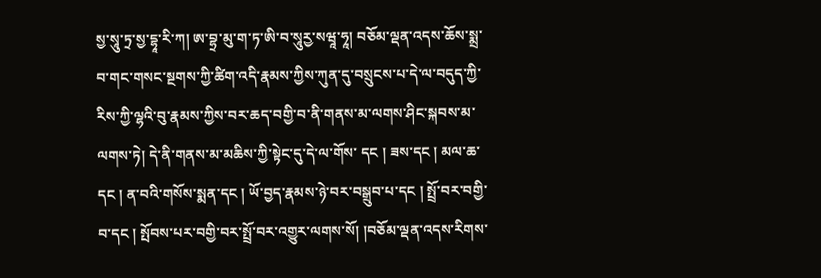སྱ་སཱུ་ཏྲ་སྱ་དྷཱ་རི་ཀ། ཨ་བྷྲ་མུ་ག་ཏ་ཨི་བ་སཱུརྱ་སཝཱ་ཧཱ། བཅོམ་ལྡན་འདས་ཆོས་སྨྲ་བ་གང་གསང་སྔགས་ཀྱི་ཚིག་འདི་རྣམས་ཀྱིས་ཀུན་དུ་བསྲུངས་པ་དེ་ལ་བདུད་ཀྱི་རིས་ཀྱི་ལྷའི་བུ་རྣམས་ཀྱིས་བར་ཆད་བགྱི་བ་ནི་གནས་མ་ལགས་ཤིང་སྐབས་མ་ལགས་ཏེ། དེ་ནི་གནས་མ་མཆིས་ཀྱི་སྟེང་དུ་དེ་ལ་གོས་ དང ། ཟས་དང ། མལ་ཆ་དང ། ན་བའི་གསོས་སྨན་དང ། ཡོ་བྱད་རྣམས་ཉེ་བར་བསྒྲུབ་པ་དང ། སྤྲོ་བར་བགྱི་བ་དང ། སྤོབས་པར་བགྱི་བར་སྤྲོ་བར་འགྱུར་ལགས་སོ། །བཅོམ་ལྡན་འདས་རིགས་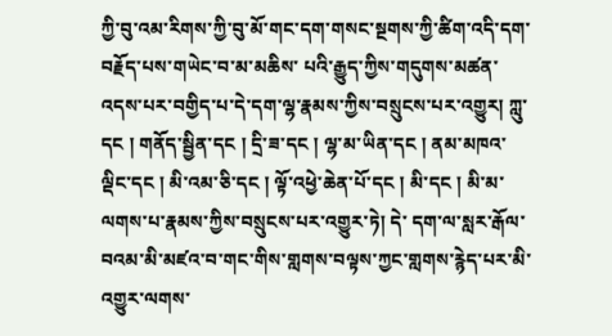ཀྱི་བུ་འམ་རིགས་ཀྱི་བུ་མོ་གང་དག་གསང་སྔགས་ཀྱི་ཚིག་འདི་དག་བརྗོད་པས་གཡེང་བ་མ་མཆིས་ པའི་རྒྱུད་ཀྱིས་གདུགས་མཚན་འདས་པར་བགྱིད་པ་དེ་དག་ལྷ་རྣམས་ཀྱིས་བསྲུངས་པར་འགྱུར། ཀླུ་དང ། གནོད་སྦྱིན་དང ། དྲི་ཟ་དང ། ལྷ་མ་ཡིན་དང ། ནམ་མཁའ་ལྡིང་དང ། མི་འམ་ཅི་དང ། ལྟོ་འཕྱེ་ཆེན་པོ་དང ། མི་དང ། མི་མ་ལགས་པ་རྣམས་ཀྱིས་བསྲུངས་པར་འགྱུར་ཏེ། དེ་ དག་ལ་སླར་རྒོལ་བའམ་མི་མཛའ་བ་གང་གིས་གླགས་བལྟས་ཀྱང་གླགས་རྙེད་པར་མི་འགྱུར་ལགས་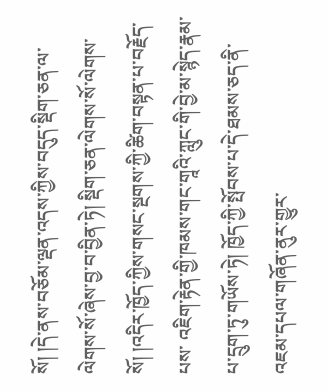སོ། །དེ་ནས་བཅོམ་ལྡན་འདས་ཀྱིས་བདུད་སྡིག་ཅན་ལ་ལེགས་སོ་ཞེས་བྱ་བ་བྱིན་ཏེ། སྡིག་ཅན་ལེགས་སོ་ལེགས་སོ། །འདིར་ཁྱོད་ཀྱིས་གསང་སྔགས་ཀྱི་ཚིག་བསྟན་པ་བརྗོད་པས་ འཇིག་རྟེན་གྱི་ཁམས་གང་གཱའི་ཀླུང་གི་བྱེ་མ་སྙེད་རྣམ་པ་དྲུག་ཏུ་གཡོས་ཏེ། ཁྱོད་ཀྱི་སྤོབས་པ་དེ་ཐམས་ཅད་ནི་འཇམ་དཔལ་གཞོན་ནུར་གྱུར་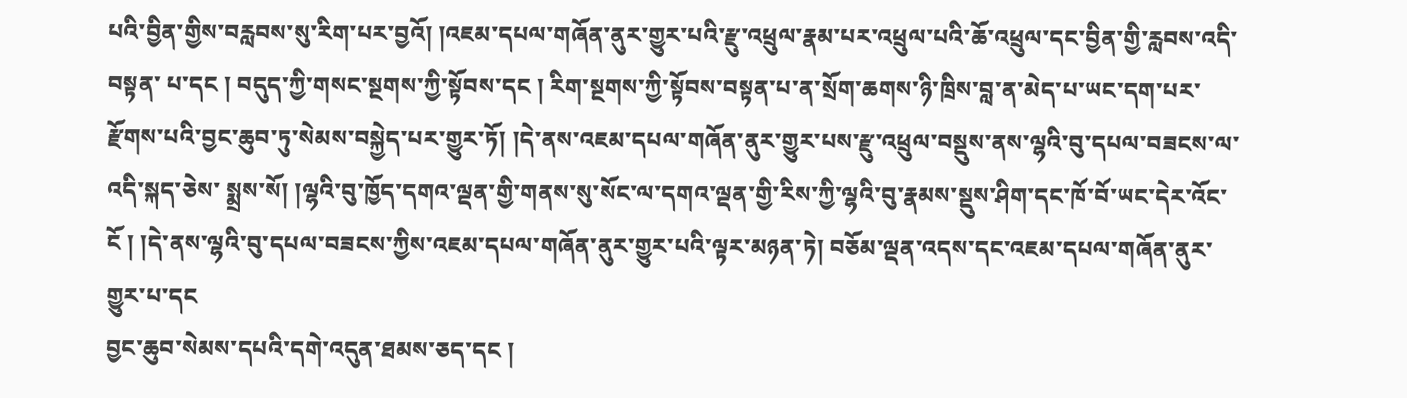པའི་བྱིན་གྱིས་བརླབས་སུ་རིག་པར་བྱའོ། །འཇམ་དཔལ་གཞོན་ནུར་གྱུར་པའི་རྫུ་འཕྲུལ་རྣམ་པར་འཕྲུལ་པའི་ཆོ་འཕྲུལ་དང་བྱིན་གྱི་རླབས་འདི་བསྟན་ པ་དང ། བདུད་ཀྱི་གསང་སྔགས་ཀྱི་སྟོབས་དང ། རིག་སྔགས་ཀྱི་སྟོབས་བསྟན་པ་ན་སྲོག་ཆགས་ཉི་ཁྲིས་བླ་ན་མེད་པ་ཡང་དག་པར་རྫོགས་པའི་བྱང་ཆུབ་ཏུ་སེམས་བསྐྱེད་པར་གྱུར་ཏོ། །དེ་ནས་འཇམ་དཔལ་གཞོན་ནུར་གྱུར་པས་རྫུ་འཕྲུལ་བསྡུས་ནས་ལྷའི་བུ་དཔལ་བཟངས་ལ་འདི་སྐད་ཅེས་ སྨྲས་སོ། །ལྷའི་བུ་ཁྱོད་དགའ་ལྡན་གྱི་གནས་སུ་སོང་ལ་དགའ་ལྡན་གྱི་རིས་ཀྱི་ལྷའི་བུ་རྣམས་སྡུས་ཤིག་དང་ཁོ་བོ་ཡང་དེར་འོང་ངོ ། །དེ་ནས་ལྷའི་བུ་དཔལ་བཟངས་ཀྱིས་འཇམ་དཔལ་གཞོན་ནུར་གྱུར་པའི་ལྟར་མཉན་ཏེ། བཅོམ་ལྡན་འདས་དང་འཇམ་དཔལ་གཞོན་ནུར་གྱུར་པ་དང
བྱང་ཆུབ་སེམས་དཔའི་དགེ་འདུན་ཐམས་ཅད་དང །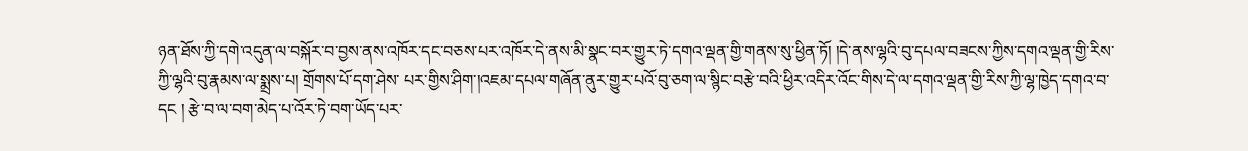ཉན་ཐོས་ཀྱི་དགེ་འདུན་ལ་བསྐོར་བ་བྱས་ནས་འཁོར་དང་བཅས་པར་འཁོར་དེ་ནས་མི་སྣང་བར་གྱུར་ཏེ་དགའ་ལྡན་གྱི་གནས་སུ་ཕྱིན་ཏོ། །དེ་ནས་ལྷའི་བུ་དཔལ་བཟངས་ཀྱིས་དགའ་ལྡན་གྱི་རིས་ཀྱི་ལྷའི་བུ་རྣམས་ལ་སྨྲས་པ། གྲོགས་པོ་དག་ཤེས་ པར་གྱིས་ཤིག་།འཇམ་དཔལ་གཞོན་ནུར་གྱུར་པའོ་བུ་ཅག་ལ་སྙིང་བརྩེ་བའི་ཕྱིར་འདིར་འོང་གིས་དེ་ལ་དགའ་ལྡན་གྱི་རིས་ཀྱི་ལྷ་ཁྱེད་དགའ་བ་དང ། རྩེ་བ་ལ་བག་མེད་པ་འོར་ཏེ་བག་ཡོད་པར་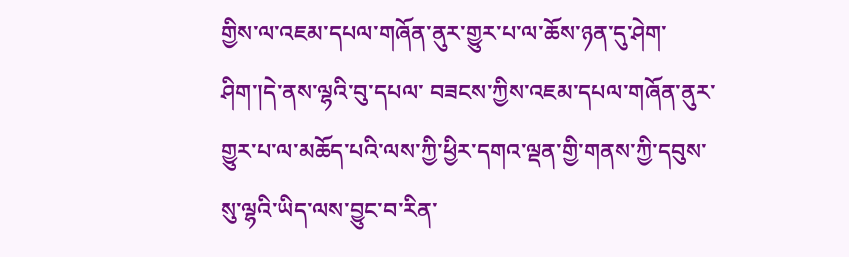གྱིས་ལ་འཇམ་དཔལ་གཞོན་ནུར་གྱུར་པ་ལ་ཆོས་ཉན་དུ་ཤེག་ཤིག་།དེ་ནས་ལྷའི་བུ་དཔལ་ བཟངས་ཀྱིས་འཇམ་དཔལ་གཞོན་ནུར་གྱུར་པ་ལ་མཆོད་པའི་ལས་ཀྱི་ཕྱིར་དགའ་ལྡན་གྱི་གནས་ཀྱི་དབུས་སུ་ལྷའི་ཡིད་ལས་བྱུང་བ་རིན་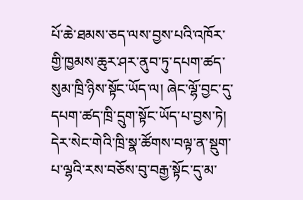པོ་ཆེ་ཐམས་ཅད་ལས་བྱས་པའི་འཁོར་གྱི་ཁྱམས་ཆུར་ཤར་ནུབ་ཏུ་དཔག་ཚད་སུམ་ཁྲི་ཉིས་སྟོང་ཡོད་ལ། ཞེང་ལྷོ་བྱང་དུ་དཔག་ཚད་ཁྲི་དྲུག་སྟོང་ཡོད་པ་བྱས་ཏེ། དེར་སེང་གེའི་ཁྲི་སྣ་ཚོགས་བལྟ་ན་སྡུག་པ་ལྷའི་རས་བཅོས་བུ་བརྒྱ་སྟོང་དུ་མ་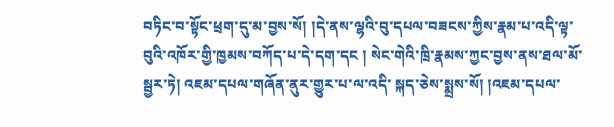བཏིང་བ་སྟོང་ཕྲག་དུ་མ་བྱས་སོ། །དེ་ནས་ལྷའི་བུ་དཔལ་བཟངས་ཀྱིས་རྣམ་པ་འདི་ལྟ་བུའི་འཁོར་གྱི་ཁྱམས་བཀོད་པ་དེ་དག་དང ། སེང་གེའི་ཁྲི་རྣམས་ཀྱང་བྱས་ནས་ཐལ་མོ་སྦྱར་ཏེ། འཇམ་དཔལ་གཞོན་ནུར་གྱུར་པ་ལ་འདི་ སྐད་ཅེས་སྨྲས་སོ། །འཇམ་དཔལ་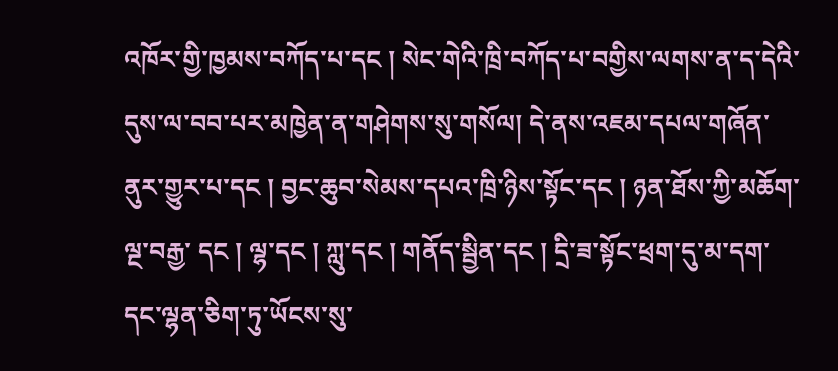འཁོར་གྱི་ཁྱམས་བཀོད་པ་དང ། སེང་གེའི་ཁྲི་བཀོད་པ་བགྱིས་ལགས་ན་ད་དེའི་དུས་ལ་བབ་པར་མཁྱེན་ན་གཤེགས་སུ་གསོལ། དེ་ནས་འཇམ་དཔལ་གཞོན་ནུར་གྱུར་པ་དང ། བྱང་ཆུབ་སེམས་དཔའ་ཁྲི་ཉིས་སྟོང་དང ། ཉན་ཐོས་ཀྱི་མཆོག་ལྔ་བརྒྱ་ དང ། ལྷ་དང ། ཀླུ་དང ། གནོད་སྦྱིན་དང ། དྲི་ཟ་སྟོང་ཕྲག་དུ་མ་དག་དང་ལྷན་ཅིག་ཏུ་ཡོངས་སུ་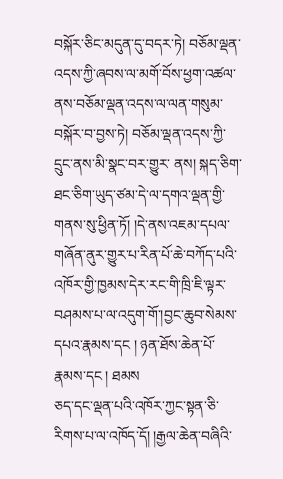བསྐོར་ཅིང་མདུན་དུ་བདར་ཏེ། བཅོམ་ལྡན་འདས་ཀྱི་ཞབས་ལ་མགོ་བོས་ཕྱག་འཚལ་ནས་བཅོམ་ལྡན་འདས་ལ་ལན་གསུམ་བསྐོར་བ་བྱས་ཏེ། བཅོམ་ལྡན་འདས་ཀྱི་དྲུང་ནས་མི་སྣང་བར་གྱུར་ ནས། སྐད་ཅིག་ཐང་ཅིག་ཡུད་ཙམ་དེ་ལ་དགའ་ལྡན་གྱི་གནས་སུ་ཕྱིན་ཏོ། །དེ་ནས་འཇམ་དཔལ་གཞོན་ནུར་གྱུར་པ་རིན་པོ་ཆེ་བཀོད་པའི་འཁོར་གྱི་ཁྱམས་དེར་རང་གི་ཁྲི་ཇི་ལྟར་བཤམས་པ་ལ་འདུག་གོ་།བྱང་ཆུབ་སེམས་དཔའ་རྣམས་དང ། ཉན་ཐོས་ཆེན་པོ་རྣམས་དང ། ཐམས
ཅད་དང་ལྡན་པའི་འཁོར་ཀྱང་སྟན་ཅི་རིགས་པ་ལ་འཁོད་དོ། །རྒྱལ་ཆེན་བཞིའི་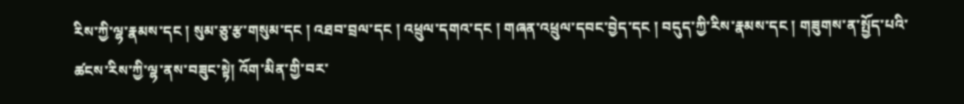རིས་ཀྱི་ལྷ་རྣམས་དང ། སུམ་ཅུ་རྩ་གསུམ་དང ། འཐབ་བྲལ་དང ། འཕྲུལ་དགའ་དང ། གཞན་འཕྲུལ་དབང་བྱེད་དང ། བདུད་ཀྱི་རིས་རྣམས་དང ། གཟུགས་ན་སྤྱོད་པའི་ཚངས་རིས་ཀྱི་ལྷ་ནས་བཟུང་སྟེ། འོག་མིན་གྱི་བར་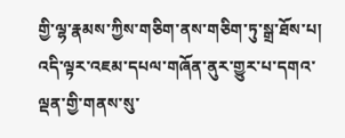གྱི་ལྷ་རྣམས་ཀྱིས་གཅིག་ནས་གཅིག་ཏུ་སྒྲ་ཐོས་པ། འདི་ལྟར་འཇམ་དཔལ་གཞོན་ནུར་གྱུར་པ་དགའ་ལྡན་གྱི་གནས་སུ་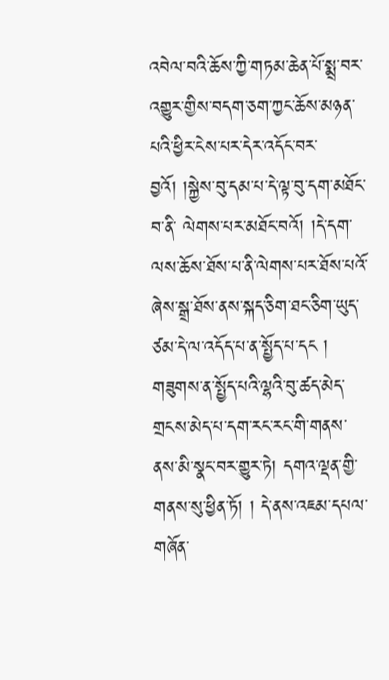འབེལ་བའི་ཆོས་ཀྱི་གཏམ་ཆེན་པོ་སྨྲ་བར་འགྱུར་གྱིས་བདག་ཅག་ཀྱང་ཆོས་མཉན་པའི་ཕྱིར་ངེས་པར་དེར་འདོང་བར་བྱའོ། །སྐྱེས་བུ་དམ་པ་དེ་ལྟ་བུ་དག་མཐོང་བ་ནི་ ལེགས་པར་མཐོང་བའོ། །དེ་དག་ལས་ཆོས་ཐོས་པ་ནི་ལེགས་པར་ཐོས་པའོ་ཞེས་སྒྲ་ཐོས་ནས་སྐད་ཅིག་ཐང་ཅིག་ཡུད་ཙམ་དེ་ལ་འདོད་པ་ན་སྤྱོད་པ་དང ། གཟུགས་ན་སྤྱོད་པའི་ལྷའི་བུ་ཚད་མེད་གྲངས་མེད་པ་དག་རང་རང་གི་གནས་ནས་མི་སྣང་བར་གྱུར་ཏེ། དགའ་ལྡན་གྱི་གནས་སུ་ཕྱིན་ཏོ། ། དེ་ནས་འཇམ་དཔལ་གཞོན་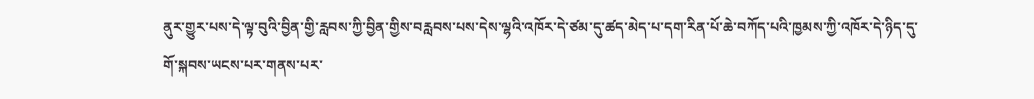ནུར་གྱུར་པས་དེ་ལྟ་བུའི་བྱིན་གྱི་རླབས་ཀྱི་བྱིན་གྱིས་བརླབས་པས་དེས་ལྷའི་འཁོར་དེ་ཙམ་དུ་ཚད་མེད་པ་དག་རིན་པོ་ཆེ་བཀོད་པའི་ཁྱམས་ཀྱི་འཁོར་དེ་ཉིད་དུ་གོ་སྐབས་ཡངས་པར་གནས་པར་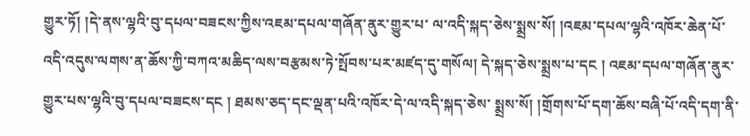གྱུར་ཏོ། །དེ་ནས་ལྷའི་བུ་དཔལ་བཟངས་ཀྱིས་འཇམ་དཔལ་གཞོན་ནུར་གྱུར་པ་ ལ་འདི་སྐད་ཅེས་སྨྲས་སོ། །འཇམ་དཔལ་ལྷའི་འཁོར་ཆེན་པོ་འདི་འདུས་ལགས་ན་ཆོས་ཀྱི་བཀའ་མཆིད་ལས་བརྩམས་ཏེ་སྤོབས་པར་མཛད་དུ་གསོལ། དེ་སྐད་ཅེས་སྨྲས་པ་དང ། འཇམ་དཔལ་གཞོན་ནུར་གྱུར་པས་ལྷའི་བུ་དཔལ་བཟངས་དང ། ཐམས་ཅད་དང་ལྡན་པའི་འཁོར་དེ་ལ་འདི་སྐད་ཅེས་ སྨྲས་སོ། །གྲོགས་པོ་དག་ཆོས་བཞི་པོ་འདི་དག་ནི་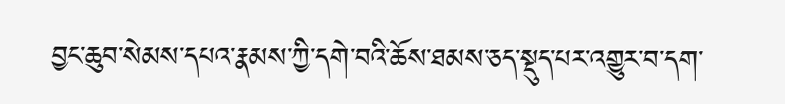བྱང་ཆུབ་སེམས་དཔའ་རྣམས་ཀྱི་དགེ་བའི་ཆོས་ཐམས་ཅད་སྡུད་པར་འགྱུར་བ་དག་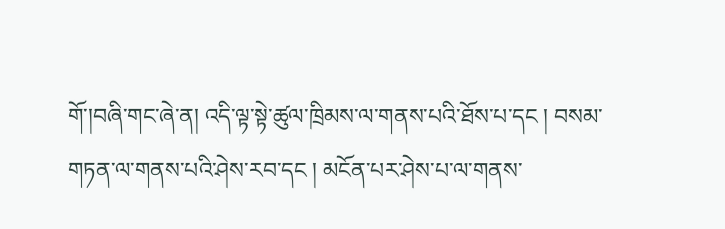གོ་།བཞི་གང་ཞེ་ན། འདི་ལྟ་སྟེ་ཚུལ་ཁྲིམས་ལ་གནས་པའི་ཐོས་པ་དང ། བསམ་གཏན་ལ་གནས་པའི་ཤེས་རབ་དང ། མངོན་པར་ཤེས་པ་ལ་གནས་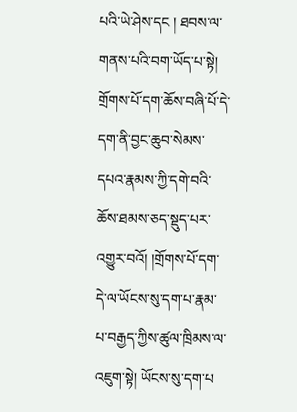པའི་ཡེ་ཤེས་དང ། ཐབས་ལ་གནས་པའི་བག་ཡོད་པ་སྟེ། གྲོགས་པོ་དག་ཆོས་བཞི་པོ་དེ་དག་ནི་བྱང་ཆུབ་སེམས་དཔའ་རྣམས་ཀྱི་དགེ་བའི་ཆོས་ཐམས་ཅད་སྡུད་པར་འགྱུར་བའོ། །གྲོགས་པོ་དག་དེ་ལ་ཡོངས་སུ་དག་པ་རྣམ་པ་བརྒྱད་ཀྱིས་ཚུལ་ཁྲིམས་ལ་འཇུག་སྟེ། ཡོངས་སུ་དག་པ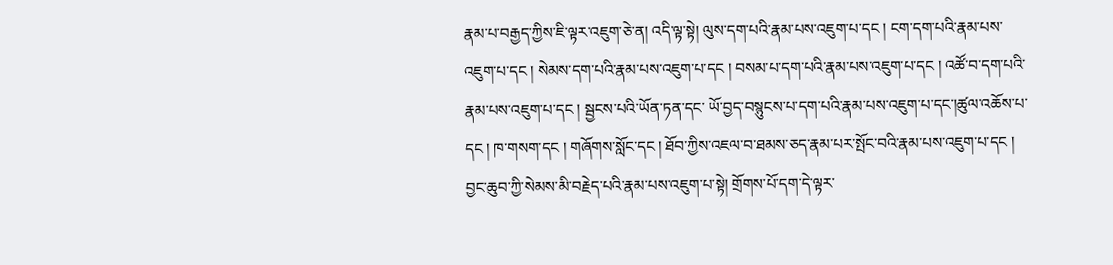རྣམ་པ་བརྒྱད་ཀྱིས་ཇི་ལྟར་འཇུག་ཅེ་ན། འདི་ལྟ་སྟེ། ལུས་དག་པའི་རྣམ་པས་འཇུག་པ་དང ། ངག་དག་པའི་རྣམ་པས་འཇུག་པ་དང ། སེམས་དག་པའི་རྣམ་པས་འཇུག་པ་དང ། བསམ་པ་དག་པའི་རྣམ་པས་འཇུག་པ་དང ། འཚོ་བ་དག་པའི་རྣམ་པས་འཇུག་པ་དང ། སྦྱངས་པའི་ཡོན་ཏན་དང་ ཡོ་བྱད་བསྙུངས་པ་དག་པའི་རྣམ་པས་འཇུག་པ་དང་།ཚུལ་འཆོས་པ་དང ། ཁ་གསག་དང ། གཞོགས་སློང་དང ། ཐོབ་ཀྱིས་འཇལ་བ་ཐམས་ཅད་རྣམ་པར་སྤོང་བའི་རྣམ་པས་འཇུག་པ་དང ། བྱང་ཆུབ་ཀྱི་སེམས་མི་བརྗེད་པའི་རྣམ་པས་འཇུག་པ་སྟེ། གྲོགས་པོ་དག་དེ་ལྟར་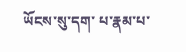ཡོངས་སུ་དག་ པ་རྣམ་པ་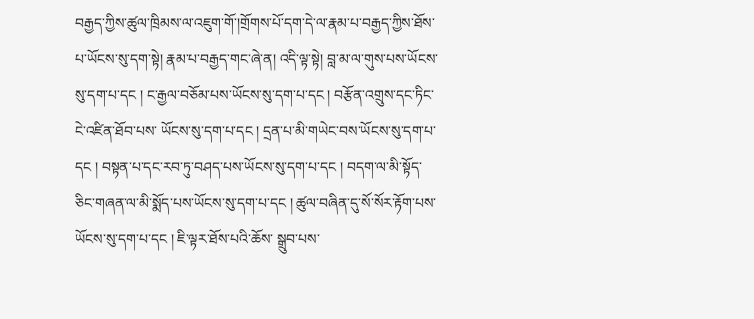བརྒྱད་ཀྱིས་ཚུལ་ཁྲིམས་ལ་འཇུག་གོ་།གྲོགས་པོ་དག་དེ་ལ་རྣམ་པ་བརྒྱད་ཀྱིས་ཐོས་པ་ཡོངས་སུ་དག་སྟེ། རྣམ་པ་བརྒྱད་གང་ཞེ་ན། འདི་ལྟ་སྟེ། བླ་མ་ལ་གུས་པས་ཡོངས་སུ་དག་པ་དང ། ང་རྒྱལ་བཅོམ་པས་ཡོངས་སུ་དག་པ་དང ། བརྩོན་འགྲུས་དང་ཏིང་ངེ་འཛིན་ཐོབ་པས་ ཡོངས་སུ་དག་པ་དང ། དྲན་པ་མི་གཡེང་བས་ཡོངས་སུ་དག་པ་དང ། བསྟན་པ་དང་རབ་ཏུ་བཤད་པས་ཡོངས་སུ་དག་པ་དང ། བདག་ལ་མི་སྟོད་ཅིང་གཞན་ལ་མི་སྨོད་པས་ཡོངས་སུ་དག་པ་དང ། ཚུལ་བཞིན་དུ་སོ་སོར་རྟོག་པས་ཡོངས་སུ་དག་པ་དང ། ཇི་ལྟར་ཐོས་པའི་ཆོས་ སྒྲུབ་པས་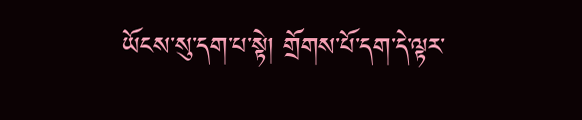ཡོངས་སུ་དག་པ་སྟེ། གྲོགས་པོ་དག་དེ་ལྟར་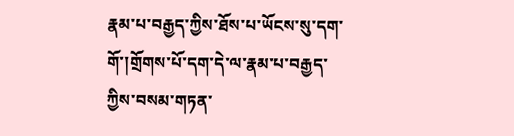རྣམ་པ་བརྒྱད་ཀྱིས་ཐོས་པ་ཡོངས་སུ་དག་གོ་།གྲོགས་པོ་དག་དེ་ལ་རྣམ་པ་བརྒྱད་ཀྱིས་བསམ་གཏན་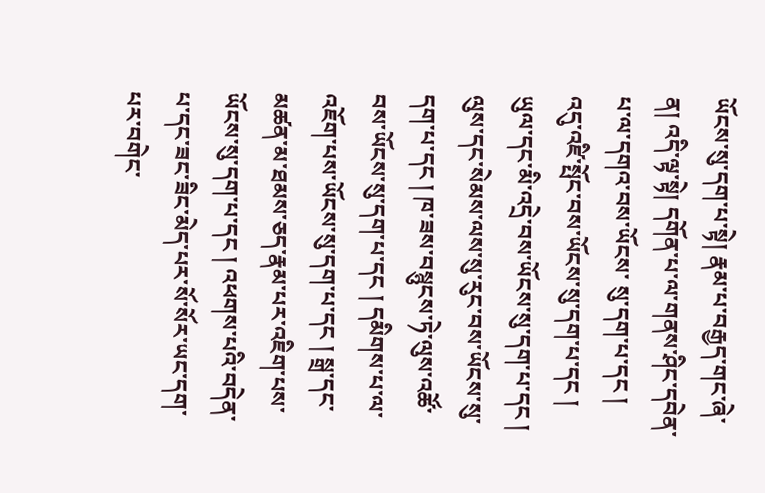ཡོངས་སུ་དག་པ་སྟེ། རྣམ་པ་བརྒྱད་གང་ཞེ་ན། འདི་ལྟ་སྟེ། དགོན་པ་ལ་གནས་ཤིང་དབེན་པ་ལ་དགའ་བས་ཡོངས་ སུ་དག་པ་དང ། འདུ་འཛི་སྤོང་བས་ཡོངས་སུ་དག་པ་དང ། ཡུལ་དང་མི་འདྲེ་བས་ཡོངས་སུ་དག་པ་དང ། ལུས་དང་སེམས་ལས་སུ་རུང་བས་ཡོངས་སུ་དག་པ་དང ། ཁ་ཟས་བསྙུངས་ཏེ་ལུས་འཚོ་བས་ཡོངས་སུ་དག་པ་དང ། དམིགས་པ་ལ་འཇོག་པས་ཡོངས་སུ་དག་པ་དང ། སྒྲ་དང་ མཚན་མ་ཐམས་ཅད་རྣམ་པར་འཇིག་པས་ཡོངས་སུ་དག་པ་དང ། འཕགས་པའི་བདེན་པ་དང་ཟང་ཟིང་མེད་པར་སོ་སོར་ཡང་དག་པར་བགེང་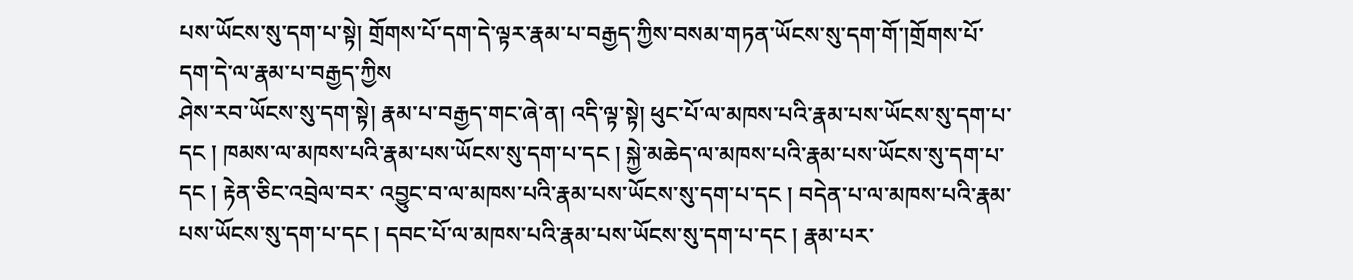པས་ཡོངས་སུ་དག་པ་སྟེ། གྲོགས་པོ་དག་དེ་ལྟར་རྣམ་པ་བརྒྱད་ཀྱིས་བསམ་གཏན་ཡོངས་སུ་དག་གོ་།གྲོགས་པོ་དག་དེ་ལ་རྣམ་པ་བརྒྱད་ཀྱིས
ཤེས་རབ་ཡོངས་སུ་དག་སྟེ། རྣམ་པ་བརྒྱད་གང་ཞེ་ན། འདི་ལྟ་སྟེ། ཕུང་པོ་ལ་མཁས་པའི་རྣམ་པས་ཡོངས་སུ་དག་པ་དང ། ཁམས་ལ་མཁས་པའི་རྣམ་པས་ཡོངས་སུ་དག་པ་དང ། སྐྱེ་མཆེད་ལ་མཁས་པའི་རྣམ་པས་ཡོངས་སུ་དག་པ་དང ། རྟེན་ཅིང་འབྲེལ་བར་ འབྱུང་བ་ལ་མཁས་པའི་རྣམ་པས་ཡོངས་སུ་དག་པ་དང ། བདེན་པ་ལ་མཁས་པའི་རྣམ་པས་ཡོངས་སུ་དག་པ་དང ། དབང་པོ་ལ་མཁས་པའི་རྣམ་པས་ཡོངས་སུ་དག་པ་དང ། རྣམ་པར་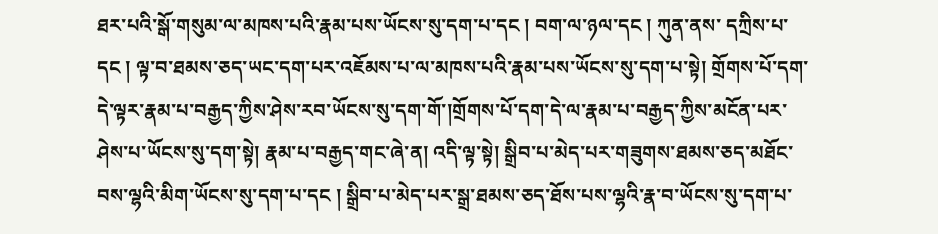ཐར་པའི་སྒོ་གསུམ་ལ་མཁས་པའི་རྣམ་པས་ཡོངས་སུ་དག་པ་དང ། བག་ལ་ཉལ་དང ། ཀུན་ནས་ དཀྲིས་པ་དང ། ལྟ་བ་ཐམས་ཅད་ཡང་དག་པར་འཇོམས་པ་ལ་མཁས་པའི་རྣམ་པས་ཡོངས་སུ་དག་པ་སྟེ། གྲོགས་པོ་དག་དེ་ལྟར་རྣམ་པ་བརྒྱད་ཀྱིས་ཤེས་རབ་ཡོངས་སུ་དག་གོ་།གྲོགས་པོ་དག་དེ་ལ་རྣམ་པ་བརྒྱད་ཀྱིས་མངོན་པར་ཤེས་པ་ཡོངས་སུ་དག་སྟེ། རྣམ་པ་བརྒྱད་གང་ཞེ་ན། འདི་ལྟ་སྟེ། སྒྲིབ་པ་མེད་པར་གཟུགས་ཐམས་ཅད་མཐོང་བས་ལྷའི་མིག་ཡོངས་སུ་དག་པ་དང ། སྒྲིབ་པ་མེད་པར་སྒྲ་ཐམས་ཅད་ཐོས་པས་ལྷའི་རྣ་བ་ཡོངས་སུ་དག་པ་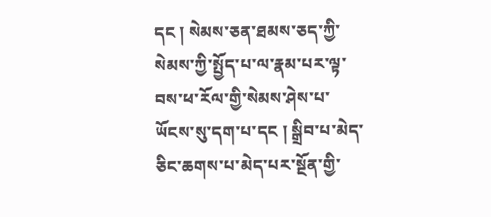དང ། སེམས་ཅན་ཐམས་ཅད་ཀྱི་སེམས་ཀྱི་སྤྱོད་པ་ལ་རྣམ་པར་ལྟ་བས་ཕ་རོལ་གྱི་སེམས་ཤེས་པ་ཡོངས་སུ་དག་པ་དང ། སྒྲིབ་པ་མེད་ཅིང་ཆགས་པ་མེད་པར་སྔོན་གྱི་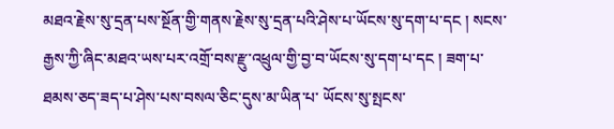མཐའ་རྗེས་སུ་དྲན་པས་སྔོན་གྱི་གནས་རྗེས་སུ་དྲན་པའི་ཤེས་པ་ཡོངས་སུ་དག་པ་དང ། སངས་རྒྱས་ཀྱི་ཞིང་མཐའ་ཡས་པར་འགྲོ་བས་རྫུ་འཕྲུལ་གྱི་བྱ་བ་ཡོངས་སུ་དག་པ་དང ། ཟག་པ་ཐམས་ཅད་ཟད་པ་ཤེས་པས་བསལ་ཅིང་དུས་མ་ཡིན་པ་ ཡོངས་སུ་སྤངས་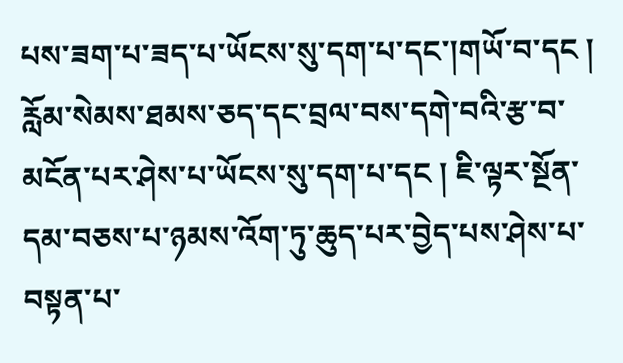པས་ཟག་པ་ཟད་པ་ཡོངས་སུ་དག་པ་དང་།གཡོ་བ་དང ། རློམ་སེམས་ཐམས་ཅད་དང་བྲལ་བས་དགེ་བའི་རྩ་བ་མངོན་པར་ཤེས་པ་ཡོངས་སུ་དག་པ་དང ། ཇི་ལྟར་སྔོན་དམ་བཅས་པ་ཉམས་འོག་ཏུ་ཆུད་པར་བྱེད་པས་ཤེས་པ་བསྟན་པ་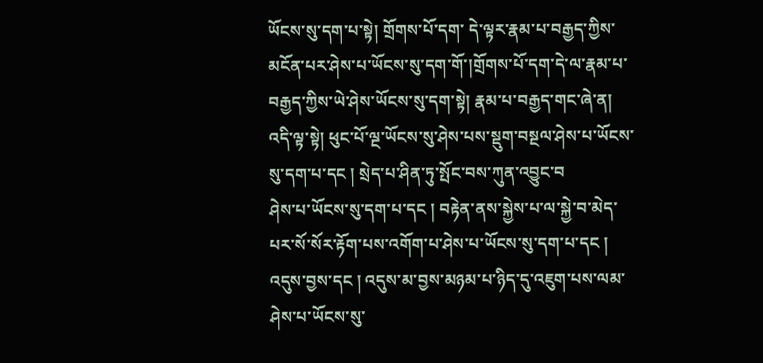ཡོངས་སུ་དག་པ་སྟེ། གྲོགས་པོ་དག་ དེ་ལྟར་རྣམ་པ་བརྒྱད་ཀྱིས་མངོན་པར་ཤེས་པ་ཡོངས་སུ་དག་གོ་།གྲོགས་པོ་དག་དེ་ལ་རྣམ་པ་བརྒྱད་ཀྱིས་ཡེ་ཤེས་ཡོངས་སུ་དག་སྟེ། རྣམ་པ་བརྒྱད་གང་ཞེ་ན། འདི་ལྟ་སྟེ། ཕུང་པོ་ལྔ་ཡོངས་སུ་ཤེས་པས་སྡུག་བསྔལ་ཤེས་པ་ཡོངས་སུ་དག་པ་དང ། སྲེད་པ་ཤིན་ཏུ་སྤོང་བས་ཀུན་འབྱུང་བ
ཤེས་པ་ཡོངས་སུ་དག་པ་དང ། བརྟེན་ནས་སྐྱེས་པ་ལ་སྐྱེ་བ་མེད་པར་སོ་སོར་རྟོག་པས་འགོག་པ་ཤེས་པ་ཡོངས་སུ་དག་པ་དང ། འདུས་བྱས་དང ། འདུས་མ་བྱས་མཉམ་པ་ཉིད་དུ་འཇུག་པས་ལམ་ཤེས་པ་ཡོངས་སུ་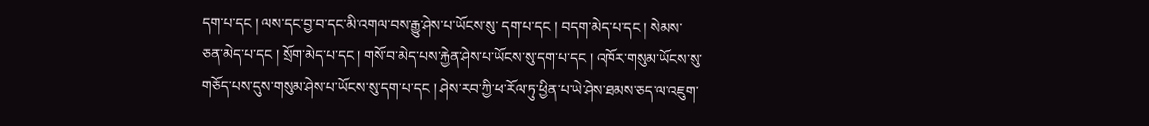དག་པ་དང ། ལས་དང་བྱ་བ་དང་མི་འགལ་བས་རྒྱུ་ཤེས་པ་ཡོངས་སུ་ དག་པ་དང ། བདག་མེད་པ་དང ། སེམས་ཅན་མེད་པ་དང ། སྲོག་མེད་པ་དང ། གསོ་བ་མེད་པས་རྐྱེན་ཤེས་པ་ཡོངས་སུ་དག་པ་དང ། འཁོར་གསུམ་ཡོངས་སུ་གཅོད་པས་དུས་གསུམ་ཤེས་པ་ཡོངས་སུ་དག་པ་དང ། ཤེས་རབ་ཀྱི་ཕ་རོལ་ཏུ་ཕྱིན་པ་ཡེ་ཤེས་ཐམས་ཅད་ལ་འཇུག་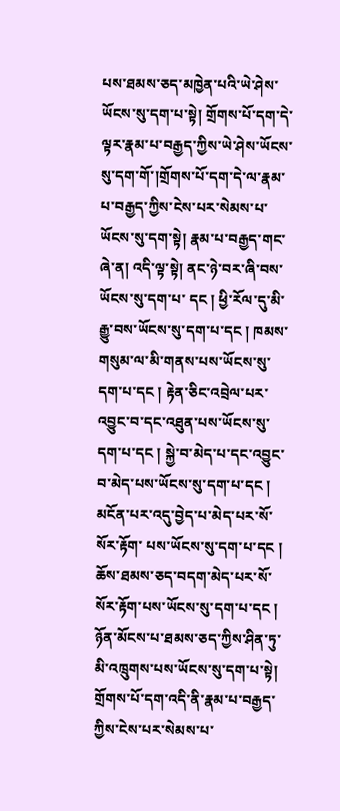པས་ཐམས་ཅད་མཁྱེན་པའི་ཡེ་ཤེས་ཡོངས་སུ་དག་པ་སྟེ། གྲོགས་པོ་དག་དེ་ལྟར་རྣམ་པ་བརྒྱད་ཀྱིས་ཡེ་ཤེས་ཡོངས་སུ་དག་གོ་།གྲོགས་པོ་དག་དེ་ལ་རྣམ་པ་བརྒྱད་ཀྱིས་ངེས་པར་སེམས་པ་ཡོངས་སུ་དག་སྟེ། རྣམ་པ་བརྒྱད་གང་ཞེ་ན། འདི་ལྟ་སྟེ། ནང་ཉེ་བར་ཞི་བས་ཡོངས་སུ་དག་པ་ དང ། ཕྱི་རོལ་དུ་མི་རྒྱུ་བས་ཡོངས་སུ་དག་པ་དང ། ཁམས་གསུམ་ལ་མི་གནས་པས་ཡོངས་སུ་དག་པ་དང ། རྟེན་ཅིང་འབྲེལ་པར་འབྱུང་བ་དང་འཐུན་པས་ཡོངས་སུ་དག་པ་དང ། སྐྱེ་བ་མེད་པ་དང་འབྱུང་བ་མེད་པས་ཡོངས་སུ་དག་པ་དང ། མངོན་པར་འདུ་བྱེད་པ་མེད་པར་སོ་སོར་རྟོག་ པས་ཡོངས་སུ་དག་པ་དང ། ཆོས་ཐམས་ཅད་བདག་མེད་པར་སོ་སོར་རྟོག་པས་ཡོངས་སུ་དག་པ་དང ། ཉོན་མོངས་པ་ཐམས་ཅད་ཀྱིས་ཤིན་ཏུ་མི་འཁྲུགས་པས་ཡོངས་སུ་དག་པ་སྟེ། གྲོགས་པོ་དག་འདི་ནི་རྣམ་པ་བརྒྱད་ཀྱིས་ངེས་པར་སེམས་པ་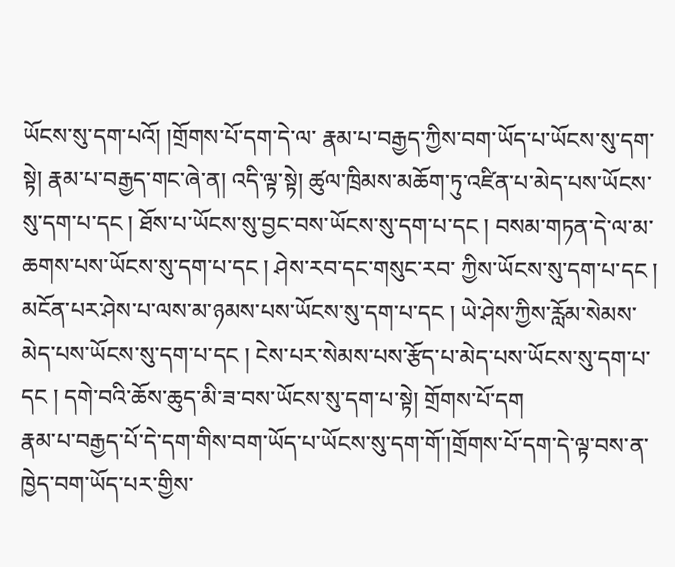ཡོངས་སུ་དག་པའོ། །གྲོགས་པོ་དག་དེ་ལ་ རྣམ་པ་བརྒྱད་ཀྱིས་བག་ཡོད་པ་ཡོངས་སུ་དག་སྟེ། རྣམ་པ་བརྒྱད་གང་ཞེ་ན། འདི་ལྟ་སྟེ། ཚུལ་ཁྲིམས་མཆོག་ཏུ་འཛིན་པ་མེད་པས་ཡོངས་སུ་དག་པ་དང ། ཐོས་པ་ཡོངས་སུ་བྱང་བས་ཡོངས་སུ་དག་པ་དང ། བསམ་གཏན་དེ་ལ་མ་ཆགས་པས་ཡོངས་སུ་དག་པ་དང ། ཤེས་རབ་དང་གསུང་རབ་ ཀྱིས་ཡོངས་སུ་དག་པ་དང ། མངོན་པར་ཤེས་པ་ལས་མ་ཉམས་པས་ཡོངས་སུ་དག་པ་དང ། ཡེ་ཤེས་ཀྱིས་རློམ་སེམས་མེད་པས་ཡོངས་སུ་དག་པ་དང ། ངེས་པར་སེམས་པས་རྩོད་པ་མེད་པས་ཡོངས་སུ་དག་པ་དང ། དགེ་བའི་ཆོས་ཆུད་མི་ཟ་བས་ཡོངས་སུ་དག་པ་སྟེ། གྲོགས་པོ་དག
རྣམ་པ་བརྒྱད་པོ་དེ་དག་གིས་བག་ཡོད་པ་ཡོངས་སུ་དག་གོ་།གྲོགས་པོ་དག་དེ་ལྟ་བས་ན་ཁྱེད་བག་ཡོད་པར་གྱིས་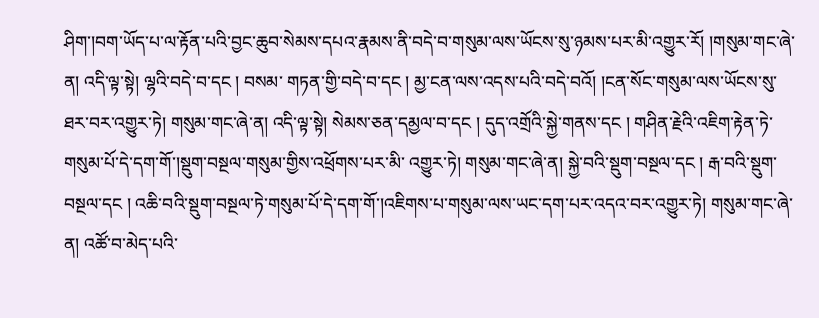ཤིག་།བག་ཡོད་པ་ལ་རྟོན་པའི་བྱང་ཆུབ་སེམས་དཔའ་རྣམས་ནི་བདེ་བ་གསུམ་ལས་ཡོངས་སུ་ཉམས་པར་མི་འགྱུར་རོ། །གསུམ་གང་ཞེ་ན། འདི་ལྟ་སྟེ། ལྷའི་བདེ་བ་དང ། བསམ་ གཏན་གྱི་བདེ་བ་དང ། མྱ་ངན་ལས་འདས་པའི་བདེ་བའོ། །ངན་སོང་གསུམ་ལས་ཡོངས་སུ་ཐར་བར་འགྱུར་ཏེ། གསུམ་གང་ཞེ་ན། འདི་ལྟ་སྟེ། སེམས་ཅན་དམྱལ་བ་དང ། དུད་འགྲོའི་སྐྱེ་གནས་དང ། གཤིན་རྗེའི་འཇིག་རྟེན་ཏེ་གསུམ་པོ་དེ་དག་གོ་།སྡུག་བསྔལ་གསུམ་གྱིས་འཕྲོགས་པར་མི་ འགྱུར་ཏེ། གསུམ་གང་ཞེ་ན། སྐྱེ་བའི་སྡུག་བསྔལ་དང ། རྒ་བའི་སྡུག་བསྔལ་དང ། འཆི་བའི་སྡུག་བསྔལ་ཏེ་གསུམ་པོ་དེ་དག་གོ་།འཇིགས་པ་གསུམ་ལས་ཡང་དག་པར་འདའ་བར་འགྱུར་ཏེ། གསུམ་གང་ཞེ་ན། འཚོ་བ་མེད་པའི་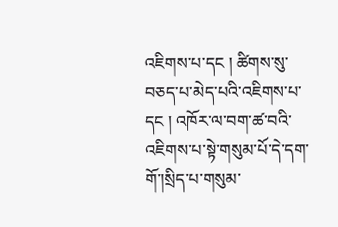འཇིགས་པ་དང ། ཚིགས་སུ་བཅད་པ་མེད་པའི་འཇིགས་པ་དང ། འཁོར་ལ་བག་ཚ་བའི་འཇིགས་པ་སྟེ་གསུམ་པོ་དེ་དག་གོ་།སྲིད་པ་གསུམ་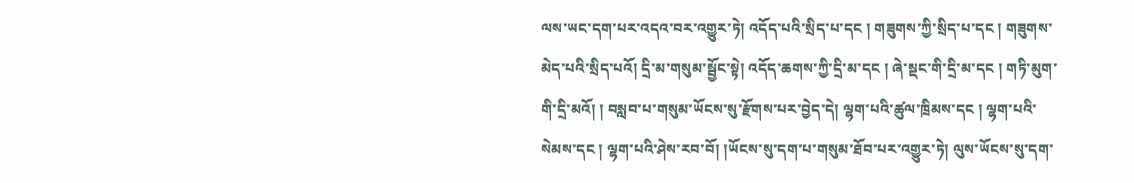ལས་ཡང་དག་པར་འདའ་བར་འགྱུར་ཏེ། འདོད་པའི་སྲིད་པ་དང ། གཟུགས་ཀྱི་སྲིད་པ་དང ། གཟུགས་མེད་པའི་སྲིད་པའོ། དྲི་མ་གསུམ་སྦྱོང་སྟེ། འདོད་ཆགས་ཀྱི་དྲི་མ་དང ། ཞེ་སྡང་གི་དྲི་མ་དང ། གཏི་མུག་གི་དྲི་མའོ། ། བསླབ་པ་གསུམ་ཡོངས་སུ་རྫོགས་པར་བྱེད་དེ། ལྷག་པའི་ཚུལ་ཁྲིམས་དང ། ལྷག་པའི་སེམས་དང ། ལྷག་པའི་ཤེས་རབ་བོ། །ཡོངས་སུ་དག་པ་གསུམ་ཐོབ་པར་འགྱུར་ཏེ། ལུས་ཡོངས་སུ་དག་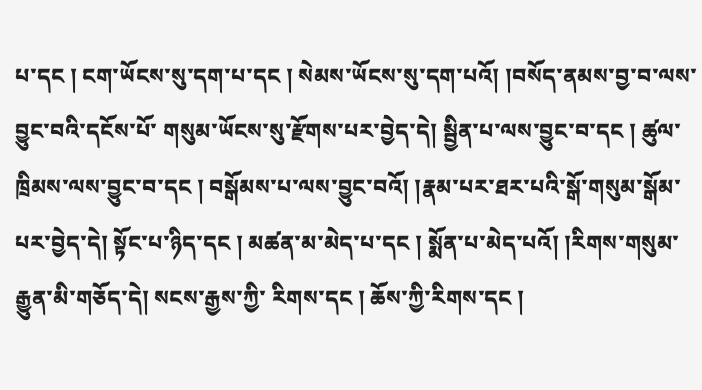པ་དང ། ངག་ཡོངས་སུ་དག་པ་དང ། སེམས་ཡོངས་སུ་དག་པའོ། །བསོད་ནམས་བྱ་བ་ལས་བྱུང་བའི་དངོས་པོ་ གསུམ་ཡོངས་སུ་རྫོགས་པར་བྱེད་དེ། སྦྱིན་པ་ལས་བྱུང་བ་དང ། ཚུལ་ཁྲིམས་ལས་བྱུང་བ་དང ། བསྒོམས་པ་ལས་བྱུང་བའོ། །རྣམ་པར་ཐར་པའི་སྒོ་གསུམ་སྒོམ་པར་བྱེད་དེ། སྟོང་པ་ཉིད་དང ། མཚན་མ་མེད་པ་དང ། སྨོན་པ་མེད་པའོ། །རིགས་གསུམ་རྒྱུན་མི་གཅོད་དེ། སངས་རྒྱས་ཀྱི་ རིགས་དང ། ཆོས་ཀྱི་རིགས་དང །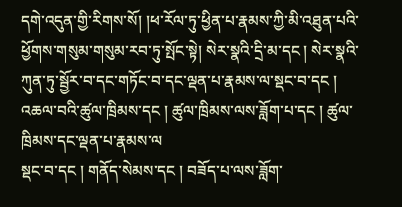དགེ་འདུན་གྱི་རིགས་སོ། །ཕ་རོལ་ཏུ་ཕྱིན་པ་རྣམས་ཀྱི་མི་འཐུན་པའི་ཕྱོགས་གསུམ་གསུམ་རབ་ཏུ་སྤོང་སྟེ། སེར་སྣའི་དྲི་མ་དང ། སེར་སྣའི་ཀུན་ཏུ་སྦྱོར་བ་དང་གཏོང་བ་དང་ལྡན་པ་རྣམས་ལ་སྡང་བ་དང ། འཆལ་བའི་ཚུལ་ཁྲིམས་དང ། ཚུལ་ཁྲིམས་ལས་ཟློག་པ་དང ། ཚུལ་ཁྲིམས་དང་ལྡན་པ་རྣམས་ལ
སྡང་བ་དང ། གནོད་སེམས་དང ། བཟོད་པ་ལས་ཟློག་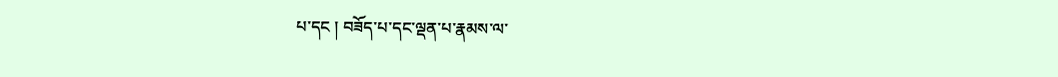པ་དང ། བཟོད་པ་དང་ལྡན་པ་རྣམས་ལ་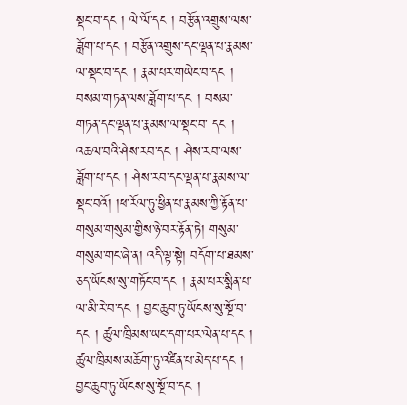སྡང་བ་དང ། ལེ་ལོ་དང ། བརྩོན་འགྲུས་ལས་ཟློག་པ་དང ། བརྩོན་འགྲུས་དང་ལྡན་པ་རྣམས་ལ་སྡང་བ་དང ། རྣམ་པར་གཡེང་བ་དང ། བསམ་གཏན་ལས་ཟློག་པ་དང ། བསམ་གཏན་དང་ལྡན་པ་རྣམས་ལ་སྡང་བ་ དང ། འཆལ་བའི་ཤེས་རབ་དང ། ཤེས་རབ་ལས་ཟློག་པ་དང ། ཤེས་རབ་དང་ལྡན་པ་རྣམས་ལ་སྡང་བའོ། །ཕ་རོལ་ཏུ་ཕྱིན་པ་རྣམས་ཀྱི་རྟོན་པ་གསུམ་གསུམ་གྱིས་ཉེ་བར་རྟོན་ཏེ། གསུམ་གསུམ་གང་ཞེ་ན། འདི་ལྟ་སྟེ། བདོག་པ་ཐམས་ཅད་ཡོངས་སུ་གཏོང་བ་དང ། རྣམ་པར་སྨིན་པ་ལ་མི་རེ་བ་དང ། བྱང་ཆུབ་ཏུ་ཡོངས་སུ་སྔོ་བ་དང ། ཚུལ་ཁྲིམས་ཡང་དག་པར་ལེན་པ་དང ། ཚུལ་ཁྲིམས་མཆོག་ཏུ་འཛིན་པ་མེད་པ་དང ། བྱང་ཆུབ་ཏུ་ཡོངས་སུ་སྔོ་བ་དང །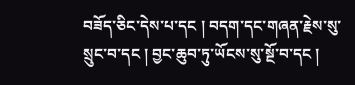བཟོད་ཅིང་དེས་པ་དང ། བདག་དང་གཞན་རྗེས་སུ་སྲུང་བ་དང ། བྱང་ཆུབ་ཏུ་ཡོངས་སུ་སྔོ་བ་དང །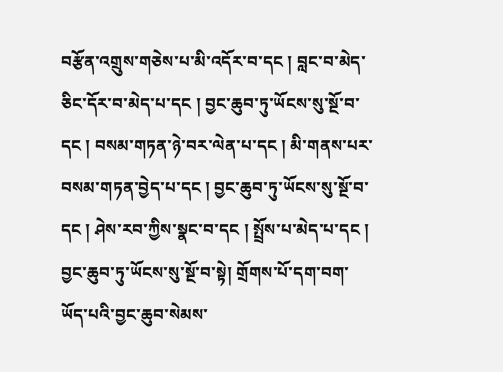བརྩོན་འགྲུས་གཅེས་པ་མི་འདོར་བ་དང ། བླང་བ་མེད་ ཅིང་དོར་བ་མེད་པ་དང ། བྱང་ཆུབ་ཏུ་ཡོངས་སུ་སྔོ་བ་དང ། བསམ་གཏན་ཉེ་བར་ལེན་པ་དང ། མི་གནས་པར་བསམ་གཏན་བྱེད་པ་དང ། བྱང་ཆུབ་ཏུ་ཡོངས་སུ་སྔོ་བ་དང ། ཤེས་རབ་ཀྱིས་སྣང་བ་དང ། སྤྲོས་པ་མེད་པ་དང ། བྱང་ཆུབ་ཏུ་ཡོངས་སུ་སྔོ་བ་སྟེ། གྲོགས་པོ་དག་བག་ཡོད་པའི་བྱང་ཆུབ་སེམས་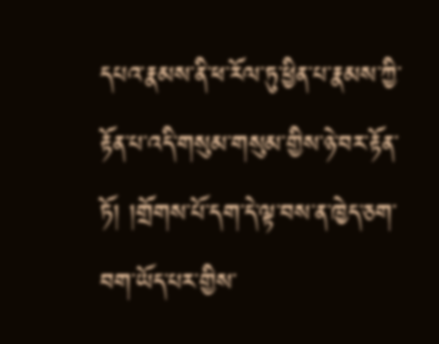དཔའ་རྣམས་ནི་ཕ་རོལ་ཏུ་ཕྱིན་པ་རྣམས་ཀྱི་རྟོན་པ་འདི་གསུམ་གསུམ་གྱིས་ཉེ་བར་རྟོན་ཏོ། །གྲོགས་པོ་དག་དེ་ལྟ་བས་ན་ཁྱེད་ཅག་བག་ཡོད་པར་གྱིས་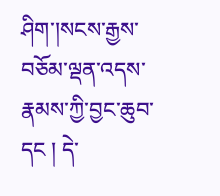ཤིག་།སངས་རྒྱས་བཅོམ་ལྡན་འདས་རྣམས་ཀྱི་བྱང་ཆུབ་དང ། དེ་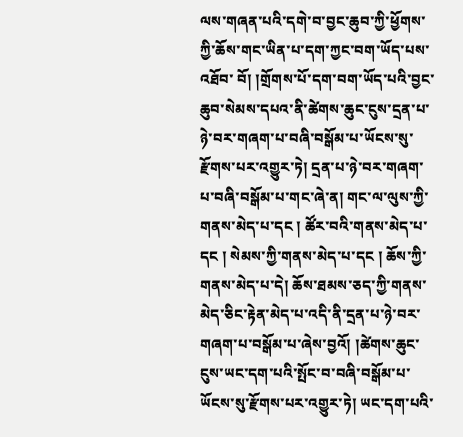ལས་གཞན་པའི་དགེ་བ་བྱང་ཆུབ་ཀྱི་ཕྱོགས་ཀྱི་ཆོས་གང་ཡིན་པ་དག་ཀྱང་བག་ཡོད་པས་འཐོབ་ བོ། །གྲོགས་པོ་དག་བག་ཡོད་པའི་བྱང་ཆུབ་སེམས་དཔའ་ནི་ཚེགས་ཆུང་ངུས་དྲན་པ་ཉེ་བར་གཞག་པ་བཞི་བསྒོམ་པ་ཡོངས་སུ་རྫོགས་པར་འགྱུར་ཏེ། དྲན་པ་ཉེ་བར་གཞག་པ་བཞི་བསྒོམ་པ་གང་ཞེ་ན། གང་ལ་ལུས་ཀྱི་གནས་མེད་པ་དང ། ཚོར་བའི་གནས་མེད་པ་དང ། སེམས་ཀྱི་གནས་མེད་པ་དང ། ཆོས་ཀྱི་གནས་མེད་པ་དེ། ཆོས་ཐམས་ཅད་ཀྱི་གནས་མེད་ཅིང་རྟེན་མེད་པ་འདི་ནི་དྲན་པ་ཉེ་བར་གཞག་པ་བསྒོམ་པ་ཞེས་བྱའོ། །ཚེགས་ཆུང་ངུས་ཡང་དག་པའི་སྤོང་བ་བཞི་བསྒོམ་པ་ཡོངས་སུ་རྫོགས་པར་འགྱུར་ཏེ། ཡང་དག་པའི་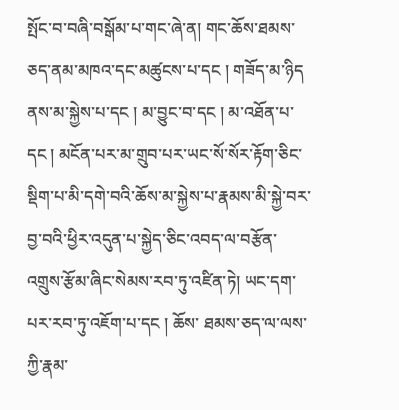སྤོང་བ་བཞི་བསྒོམ་པ་གང་ཞེ་ན། གང་ཆོས་ཐམས་ཅད་ནམ་མཁའ་དང་མཚུངས་པ་དང ། གཟོད་མ་ཉིད
ནས་མ་སྐྱེས་པ་དང ། མ་བྱུང་བ་དང ། མ་འཐོན་པ་དང ། མངོན་པར་མ་གྲུབ་པར་ཡང་སོ་སོར་རྟོག་ཅིང་སྡིག་པ་མི་དགེ་བའི་ཆོས་མ་སྐྱེས་པ་རྣམས་མི་སྐྱེ་བར་བྱ་བའི་ཕྱིར་འདུན་པ་སྐྱེད་ཅིང་འབད་ལ་བརྩོན་འགྲུས་རྩོམ་ཞིང་སེམས་རབ་ཏུ་འཛིན་ཏེ། ཡང་དག་པར་རབ་ཏུ་འཇོག་པ་དང ། ཆོས་ ཐམས་ཅད་ལ་ལས་ཀྱི་རྣམ་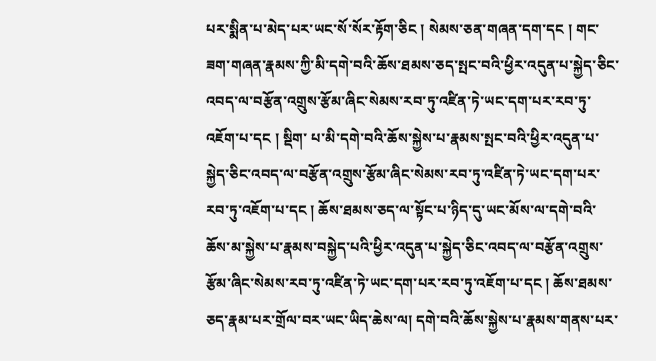པར་སྨིན་པ་མེད་པར་ཡང་སོ་སོར་རྟོག་ཅིང ། སེམས་ཅན་གཞན་དག་དང ། གང་ཟག་གཞན་རྣམས་ཀྱི་མི་དགེ་བའི་ཆོས་ཐམས་ཅད་སྤང་བའི་ཕྱིར་འདུན་པ་སྐྱེད་ཅིང་འབད་ལ་བརྩོན་འགྲུས་རྩོམ་ཞིང་སེམས་རབ་ཏུ་འཛིན་ཏེ་ཡང་དག་པར་རབ་ཏུ་འཇོག་པ་དང ། སྡིག་ པ་མི་དགེ་བའི་ཆོས་སྐྱེས་པ་རྣམས་སྤང་བའི་ཕྱིར་འདུན་པ་སྐྱེད་ཅིང་འབད་ལ་བརྩོན་འགྲུས་རྩོམ་ཞིང་སེམས་རབ་ཏུ་འཛིན་ཏེ་ཡང་དག་པར་རབ་ཏུ་འཇོག་པ་དང ། ཆོས་ཐམས་ཅད་ལ་སྟོང་པ་ཉིད་དུ་ཡང་མོས་ལ་དགེ་བའི་ཆོས་མ་སྐྱེས་པ་རྣམས་བསྐྱེད་པའི་ཕྱིར་འདུན་པ་སྐྱེད་ཅིང་འབད་ལ་བརྩོན་འགྲུས་ རྩོམ་ཞིང་སེམས་རབ་ཏུ་འཛིན་ཏེ་ཡང་དག་པར་རབ་ཏུ་འཇོག་པ་དང ། ཆོས་ཐམས་ཅད་རྣམ་པར་གྲོལ་བར་ཡང་ཡིད་ཆེས་ལ། དགེ་བའི་ཆོས་སྐྱེས་པ་རྣམས་གནས་པར་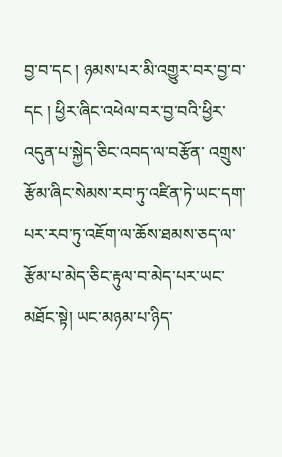བྱ་བ་དང ། ཉམས་པར་མི་འགྱུར་བར་བྱ་བ་དང ། ཕྱིར་ཞིང་འཕེལ་བར་བྱ་བའི་ཕྱིར་འདུན་པ་སྐྱེད་ཅིང་འབད་ལ་བརྩོན་ འགྲུས་རྩོམ་ཞིང་སེམས་རབ་ཏུ་འཛིན་ཏེ་ཡང་དག་པར་རབ་ཏུ་འཇོག་ལ་ཆོས་ཐམས་ཅད་ལ་རྩོམ་པ་མེད་ཅིང་རྟུལ་བ་མེད་པར་ཡང་མཐོང་སྟེ། ཡང་མཉམ་པ་ཉིད་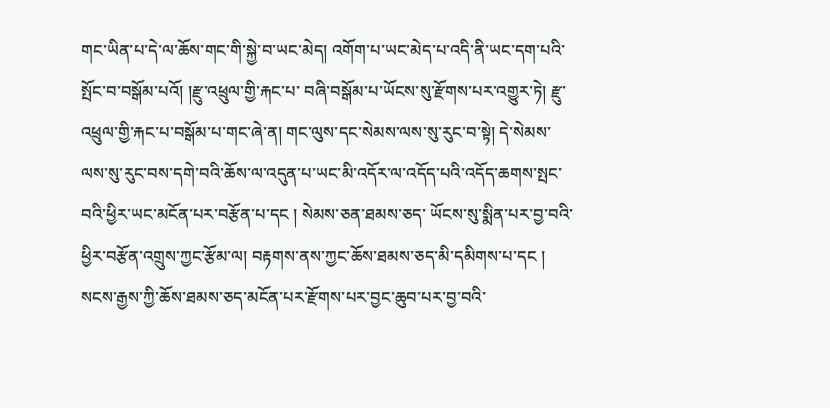གང་ཡིན་པ་དེ་ལ་ཆོས་གང་གི་སྐྱེ་བ་ཡང་མེད། འགོག་པ་ཡང་མེད་པ་འདི་ནི་ཡང་དག་པའི་སྤོང་བ་བསྒོམ་པའོ། །རྫུ་འཕྲུལ་གྱི་རྐང་པ་ བཞི་བསྒོམ་པ་ཡོངས་སུ་རྫོགས་པར་འགྱུར་ཏེ། རྫུ་འཕྲུལ་གྱི་རྐང་པ་བསྒོམ་པ་གང་ཞེ་ན། གང་ལུས་དང་སེམས་ལས་སུ་རུང་བ་སྟེ། དེ་སེམས་ལས་སུ་རུང་བས་དགེ་བའི་ཆོས་ལ་འདུན་པ་ཡང་མི་འདོར་ལ་འདོད་པའི་འདོད་ཆགས་སྤང་བའི་ཕྱིར་ཡང་མངོན་པར་བརྩོན་པ་དང ། སེམས་ཅན་ཐམས་ཅད་ ཡོངས་སུ་སྨིན་པར་བྱ་བའི་ཕྱིར་བརྩོན་འགྲུས་ཀྱང་རྩོམ་ལ། བརྟགས་ནས་ཀྱང་ཆོས་ཐམས་ཅད་མི་དམིགས་པ་དང ། སངས་རྒྱས་ཀྱི་ཆོས་ཐམས་ཅད་མངོན་པར་རྫོགས་པར་བྱང་ཆུབ་པར་བྱ་བའི་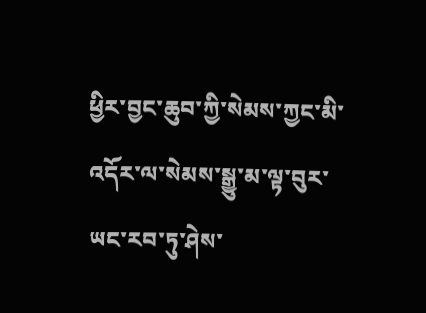ཕྱིར་བྱང་ཆུབ་ཀྱི་སེམས་ཀྱང་མི་འདོར་ལ་སེམས་སྒྱུ་མ་ལྟ་བུར་ཡང་རབ་ཏུ་ཤེས་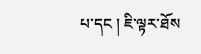པ་དང ། ཇི་ལྟར་ཐོས